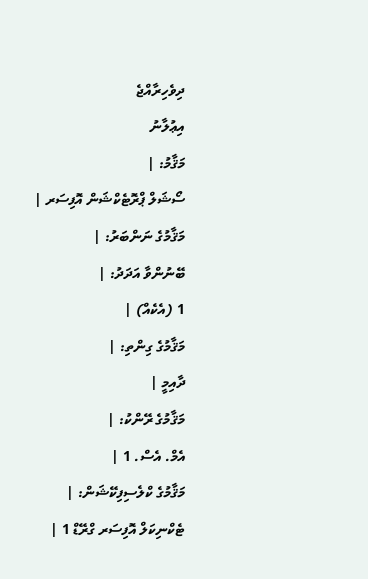ދިވެހިރާއްޖެ
އިޢުލާނު
މަޤާމު: |
ސޯޝަލް ޕްރޮޓެކްޝަން އޮފިސަރ |
މަޤާމުގެ ނަންބަރު: |
ބޭނުންވާ އަދަދު: |
1 (އެކެއް) |
މަޤާމުގެ ގިންތި: |
ދާއިމީ |
މަޤާމުގެ ރޭންކު: |
އެމް. އެސް. 1 |
މަޤާމުގެ ކްލެސިފިކޭޝަން: |
ޓެކްނިކަލް އޮފިސަރ ގްރޭޑް 1 |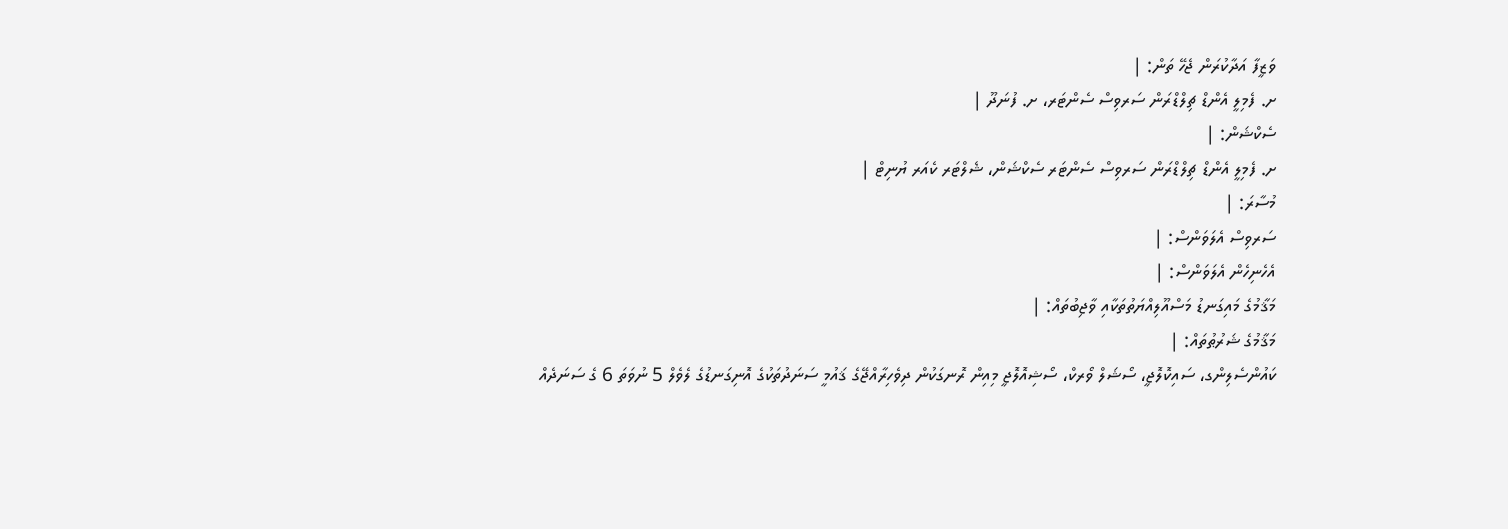ވަޒީފާ އަދާކުރަން ޖެހޭ ތަން: |
ށ. ފެމިލީ އެންޑް ޗިލްޑްރަން ސަރވިސް ސެންޓަރ، ށ. ފުނަދޫ |
ސެކްޝަން: |
ށ. ފެމިލީ އެންޑް ޗިލްޑްރަން ސަރވިސް ސެންޓަރ ސެކްޝަން، ޝެލްޓަރ ކެއަރ ޔުނިޓް |
މުސާރަ: |
ސަރވިސް އެލަވަންސް: |
އެހެނިހެން އެލަވަންސް: |
މަޤާމުގެ މައިގަނޑު މަސްއޫލިއްޔަތުތަކާއި ވާޖިބުތައް: |
މަޤާމުގެ ޝަރުޠުތައް: |
ކައުންސެލިންގ، ސައިކޮލޮޖީ، ސޯޝަލް ވޯރކް، ސޯޝިއޮލޮޖީ މިއިން ރޮނގަކުން ދިވެހިރާއްޖޭގެ ޤައުމީ ސަނަދުތަކުގެ އޮނިގަނޑުގެ ލެވެލް 5 ނުވަތަ 6 ގެ ސަނަދެއް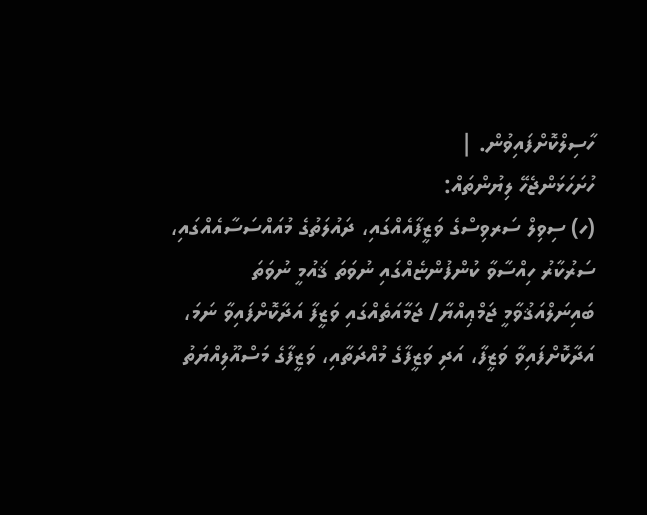ހާސިލްކޮށްފައިވުން. |
ހުށަހަޅަންޖެހޭ ލިޔުންތައް:
(ހ) ސިވިލް ސަރވިސްގެ ވަޒީފާއެއްގައި، ދައުލަތުގެ މުއައްސަސާއެއްގައި، ސަރުކާރު ހިއްސާވާ ކުންފުންޏެއްގައި ނުވަތަ ޤައުމީ ނުވަތަ ބައިނަލްއަޤުވާމީ ޖަމްޢިއްޔާ/ ޖަމާއަތެއްގައި ވަޒީފާ އަދާކޮށްފައިވާ ނަމަ، އަދާކޮށްފައިވާ ވަޒީފާ، އަދި ވަޒީފާގެ މުއްދަތާއި، ވަޒީފާގެ މަސްއޫލިއްޔަތު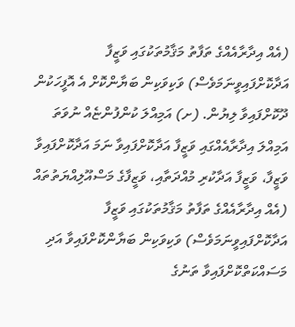(އެއް އިދާރާއެއްގެ ތަފާތު މަޤާމުތަކުގައި ވަޒީފާ އަދާކޮށްފައިވީނަމަވެސް) ވަކިވަކިން ބަޔާންކޮށް އެ އޮފީހަކުން ދޫކޮށްފައިވާ ލިޔުން. (ށ) އަމިއްލަ ކުންފުންޏެއް ނުވަތަ އަމިއްލަ އިދާރާއެއްގައި ވަޒީފާ އަދާކޮށްފައިވާ ނަމަ އަދާކޮށްފައިވާ ވަޒީފާ، ވަޒީފާ އަދާކުރި މުއްދަތާއި، ވަޒީފާގެ މަސްއޫލިއްޔަތުތައް (އެއް އިދާރާއެއްގެ ތަފާތު މަޤާމުތަކުގައި ވަޒީފާ އަދާކޮށްފައިވީނަމަވެސް) ވަކިވަކިން ބަޔާންކޮށްފައިވާ އަދި މަސައްކަތްކޮށްފައިވާ ތަނުގެ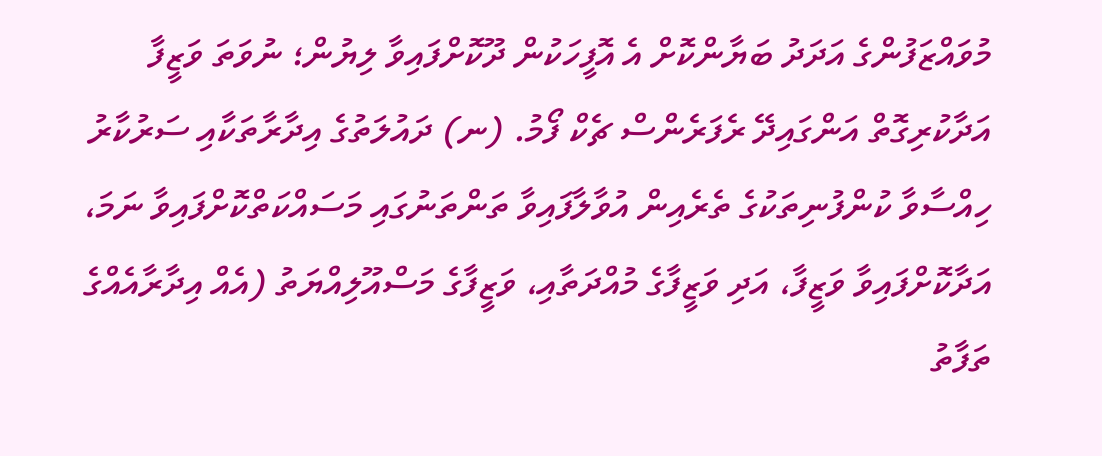މުވައްޒަފުންގެ އަދަދު ބަޔާންކޮށް އެ އޮފީހަކުން ދޫކޮށްފައިވާ ލިޔުން؛ ނުވަތަ ވަޒީފާ އަދާކުރިގޮތް އަންގައިދޭ ރެފަރެންސް ޗެކް ފޯމު. (ނ) ދައުލަތުގެ އިދާރާތަކާއި ސަރުކާރު ހިއްސާވާ ކުންފުނިތަކުގެ ތެރެއިން އުވާލާފައިވާ ތަންތަނުގައި މަސައްކަތްކޮށްފައިވާ ނަމަ، އަދާކޮށްފައިވާ ވަޒީފާ، އަދި ވަޒީފާގެ މުއްދަތާއި، ވަޒީފާގެ މަސްއޫލިއްޔަތު (އެއް އިދާރާއެއްގެ ތަފާތު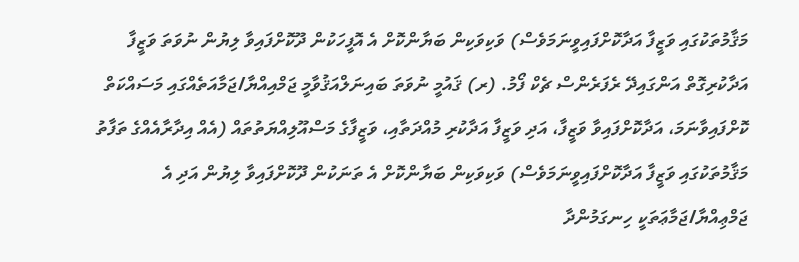މަޤާމުތަކުގައި ވަޒީފާ އަދާކޮށްފައިވީނަމަވެސް) ވަކިވަކިން ބަޔާންކޮށް އެ އޮފީހަކުން ދޫކޮށްފައިވާ ލިޔުން ނުވަތަ ވަޒީފާ އަދާކުރިގޮތް އަންގައިދޭ ރެފަރެންސް ޗެކް ފޯމު. (ރ) ޤައުމީ ނުވަތަ ބައިނަލްއަޤުވާމީ ޖަމްއިއްޔާ/ޖަމާއަތެއްގައި މަސައްކަތް ކޮށްފައިވާނަމަ، އަދާކޮށްފައިވާ ވަޒީފާ، އަދި ވަޒީފާ އަދާކުރި މުއްދަތާއި، ވަޒީފާގެ މަސްއޫލިއްޔަތުތައް (އެއް އިދާރާއެއްގެ ތަފާތު މަޤާމުތަކުގައި ވަޒީފާ އަދާކޮށްފައިވީނަމަވެސް) ވަކިވަކިން ބަޔާންކޮށް އެ ތަނަކުން ދޫކޮށްފައިވާ ލިޔުން އަދި އެ ޖަމްޢިއްޔާ/ޖަމާޢަތަކީ ހިނގަމުންދާ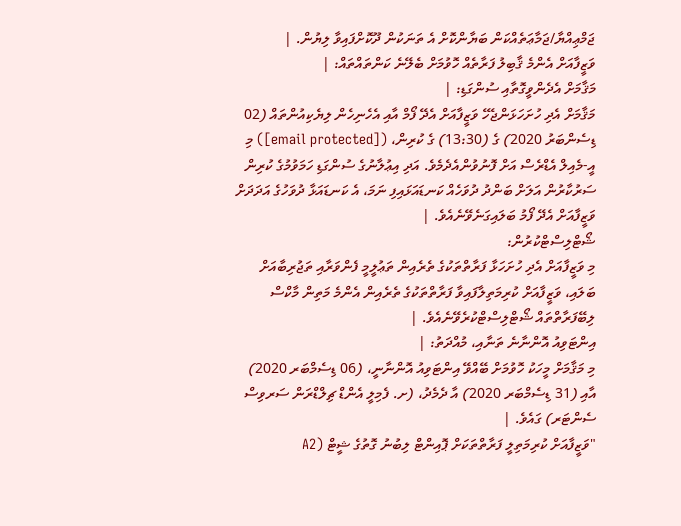ޖަމްޢިއްޔާ/ޖަމާޢަތެއްކަން ބަޔާންކޮށް އެ ތަނަކުން ދޫކޮށްފައިވާ ލިޔުން. |
ވަޒީފާއަށް އެންމެ ޤާބިލު ފަރާތެއް ހޮވުމަށް ބެލޭނެ ކަންތައްތައް: |
މަޤާމަށް އެދެންވީގޮތާއި ސުންގަޑި: |
މަޤާމަށް އެދި ހުށަހަޅަންޖެހޭ ވަޒީފާއަށް އެދޭ ފޯމް އާއި އެހެނިހެން ލިޔެކިއުންތައް (02 ޑިސެންބަރު 2020) ގެ (13:30) ގެ ކުރިން، ([email protected]) މި އީ-މެއިލް އެޑްރެސް އަށް ފޮނުވުންއެދެމެވެ. އަދި އިޢުލާނުގެ ސުންގަޑި ހަމަވުމުގެ ކުރިން ސަރުކާރުން އަލަށް ބަންދު ދުވަހެއް ކަނޑައަޅައިފި ނަމަ، އެ ކަނޑައަޅާ ދުވަހުގެ އަދަދަށް ވަޒީފާއަށް އެދޭ ފޯމު ބަލައިގަނެވޭނެއެވެ. |
ޝޯޓްލިސްޓްކުރުން:
މި ވަޒީފާއަށް އެދި ހުށަހަޅާ ފަރާތްތަކުގެ ތެރެއިން ތަޢުލީމީ ފެންވަރާއި ތަޖުރިބާއަށް ބަލައި، ވަޒީފާއަށް ކުރިމަތިލާފައިވާ ފަރާތްތަކުގެ ތެރެއިން އެންމެ މަތިން މާކްސް ލިބޭފަރާތްތައް ޝޯޓްލިސްޓްކުރެވޭނެއެވެ. |
އިންޓަވިއު އޮންނާނެ ތަނާއި، މުއްދަތު: |
މި މަޤާމަށް މީހަކު ހޮވުމަށް ބޭއްވޭ އިންޓަވިއު އޮންނާނީ، (06 ޑިސެމްބަރ 2020) އާއި (31 ޑިސެމްބަރ 2020) އާ ދެމެދު، (ށ. ފެމިލީ އެންޑް ޗިލްޑްރަން ސަރވިސް ސެންޓަރ) ގައެވެ. |
"ވަޒީފާއަށް ކުރިމަތިލީ ފަރާތްތަކަށް ޕޮއިންޓް ލިބުނު ގޮތުގެ ޝީޓް (A2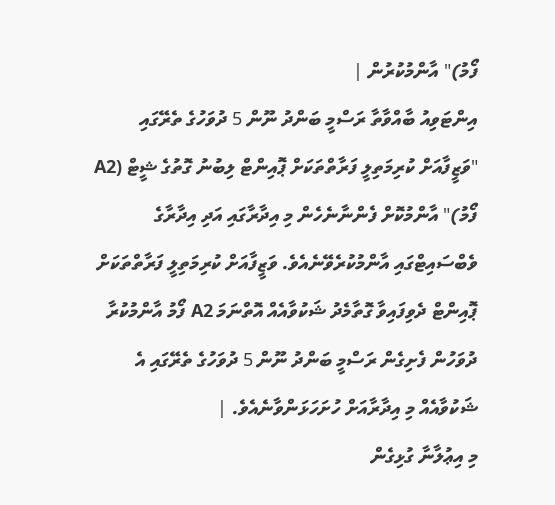ފޯމު)" އާންމުކުރުން |
އިންޓަވިއު ބާއްވާތާ ރަސްމީ ބަންދު ނޫން 5 ދުވަހުގެ ތެރޭގައި "ވަޒީފާއަށް ކުރިމަތިލީ ފަރާތްތަކަށް ޕޮއިންޓް ލިބުނު ގޮތުގެ ޝީޓް (A2 ފޯމު)" އާންމުކޮށް ފެންނާނެހެން މި އިދާރާގައި އަދި އިދާރާގެ ވެބްސައިޓްގައި އާންމުކުރެވޭނެއެވެ. ވަޒީފާއަށް ކުރިމަތިލީ ފަރާތްތަކަށް ޕޮއިންޓް ދެވިފައިވާ ގޮތާމެދު ޝަކުވާއެއް އޮތްނަމަ A2 ފޯމު އާންމުކުރާ ދުވަހުން ފެށިގެން ރަސްމީ ބަންދު ނޫން 5 ދުވަހުގެ ތެރޭގައި އެ ޝަކުވާއެއް މި އިދާރާއަށް ހުށަހަޅަންވާނެއެވެ. |
މި އިޢުލާނާ ގުޅިގެން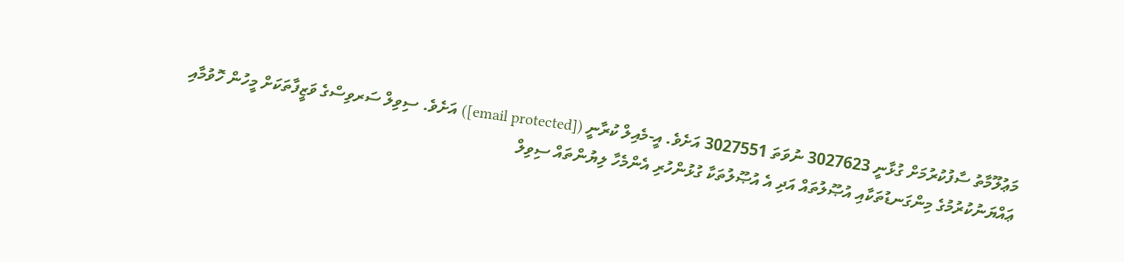މަޢުލޫމާތު ސާފުކުރުމަށް ގުޅާނީ 3027623 ނުވަތަ 3027551 އަށެވެ. އީ-މެއިލް ކުރާނީ ([email protected]) އަށެވެ. ސިވިލް ސަރވިސްގެ ވަޒީފާތަކަށް މީހުން ހޮވުމާއި ޢައްޔަނުކުރުމުގެ މިންގަނޑުތަކާއި އުޞޫލުތައް އަދި އެ އުޞޫލުތަކާ ގުޅުންހުރި އެންމެހާ ލިޔުންތައް ސިވިލް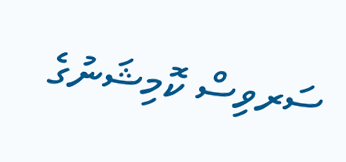ސަރވިސް ކޮމިޝަނުގެ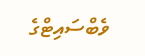ވެބްސައިޓްގެ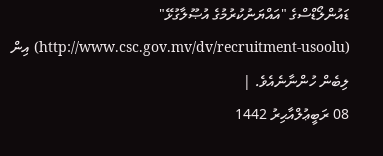ޑައުންލޯޑްސްގެ "އައްޔަނުކުރުމުގެ އުޞޫލާގުޅޭ" (http://www.csc.gov.mv/dv/recruitment-usoolu) އިން ލިބެން ހުންނާނެއެވެ. |
08 ރަބީޢުލްއާޙިރު 1442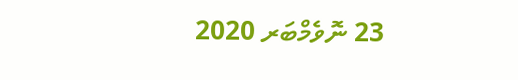23 ނޮވެމްބަރ 2020